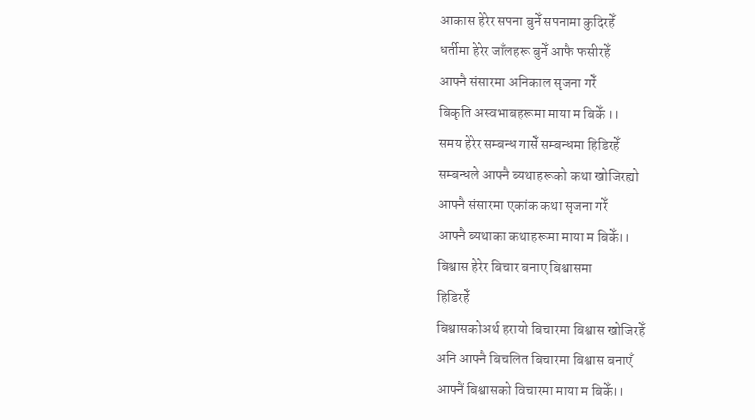आकास हेरेर सपना बुनेँ सपनामा कुदिरहेँ
धर्तीमा हेरेर जाँलहरू बुनेँ आफै फसीरहेँ
आफ्नै संसारमा अनिकाल सृजना गरेँ
बिकृति अस्वभाबहरूमा माया म बिकेँ ।।
समय हेरेर सम्बन्ध गासेँ सम्बन्धमा हिडिरहेँ
सम्बन्धले आफ्नै ब्यथाहरूको कथा खोजिरह्यो
आफ्नै संसारमा एकांक कथा सृजना गरेँ
आफ्नै ब्यथाका कथाहरूमा माया म बिकेँ।।
बिश्वास हेरेर बिचार बनाए बिश्वासमा
हिडिरहेँ
बिश्वासकोअर्थ हरायो बिचारमा बिश्वास खोजिरहेँ
अनि आफ्नै बिचलित बिचारमा बिश्वास बनाएँ
आफ्नैं बिश्वासको विचारमा माया म बिकेँ।।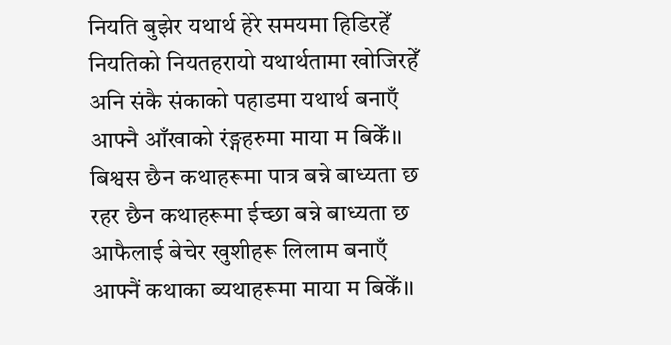नियति बुझेर यथार्थ हेरे समयमा हिडिरहेँ
नियतिको नियतहरायो यथार्थतामा खोजिरहेँ
अनि संकै संकाको पहाडमा यथार्थ बनाएँ
आफ्नै आँखाको रंङ्गहरुमा माया म बिकेँ।।
बिश्वस छैन कथाहरूमा पात्र बन्ने बाध्यता छ
रहर छैन कथाहरूमा ईच्छा बन्ने बाध्यता छ
आफैलाई बेचेर खुशीहरू लिलाम बनाएँ
आफ्नैं कथाका ब्यथाहरूमा माया म बिकेँ।।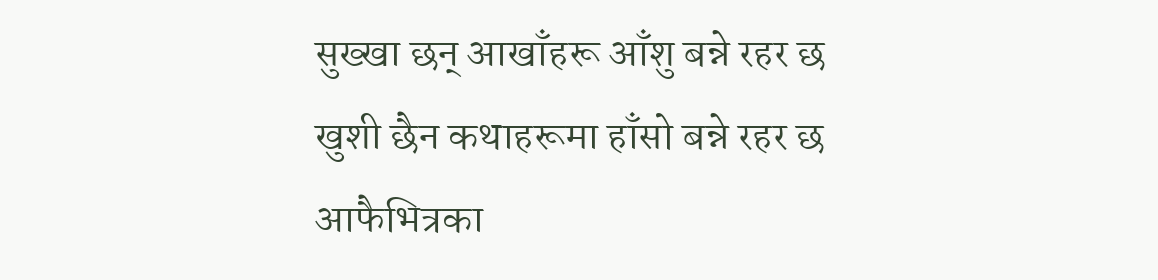सुख्खा छन् आखाँहरू आँशु बन्ने रहर छ
खुशी छैन कथाहरूमा हाँसो बन्ने रहर छ
आफैभित्रका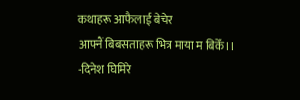कथाहरू आफैलाई बेचेर
आफ्नैं बिबसताहरू भित्र माया म बिकेँ।।
-दिनेश घिमिरे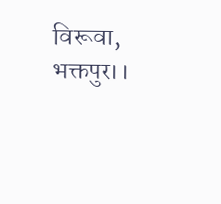विरूवा, भक्तपुर।।